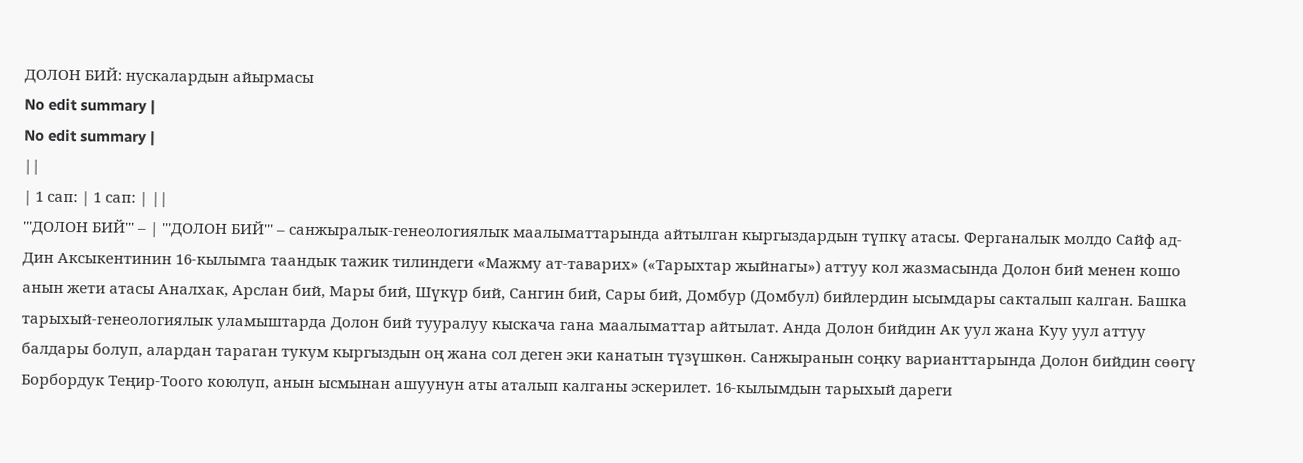ДОЛОН БИЙ: нускалардын айырмасы
No edit summary |
No edit summary |
||
| 1 сап: | 1 сап: | ||
'''ДОЛОН БИЙ''' – | '''ДОЛОН БИЙ''' – санжыралык-генеологиялык маалыматтарында айтылган кыргыздардын түпкү атасы. Ферганалык молдо Сайф ад-Дин Аксыкентинин 16-кылымга таандык тажик тилиндеги «Мажму ат-таварих» («Тарыхтар жыйнагы») аттуу кол жазмасында Долон бий менен кошо анын жети атасы Аналхак, Арслан бий, Мары бий, Шүкүр бий, Сангин бий, Сары бий, Домбур (Домбул) бийлердин ысымдары сакталып калган. Башка тарыхый-генеологиялык уламыштарда Долон бий тууралуу кыскача гана маалыматтар айтылат. Анда Долон бийдин Ак уул жана Куу уул аттуу балдары болуп, алардан тараган тукум кыргыздын оң жана сол деген эки канатын түзүшкөн. Санжыранын соңку варианттарында Долон бийдин сөөгү Борбордук Теңир-Тоого коюлуп, анын ысмынан ашуунун аты аталып калганы эскерилет. 16-кылымдын тарыхый дареги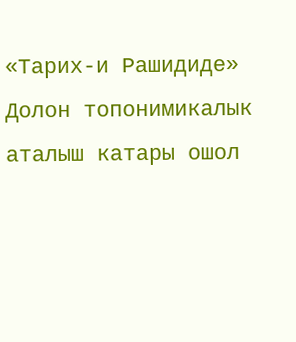«Тарих-и Рашидиде» Долон топонимикалык аталыш катары ошол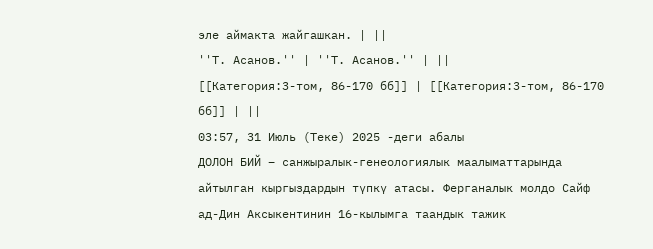эле аймакта жайгашкан. | ||
''Т. Асанов.'' | ''Т. Асанов.'' | ||
[[Категория:3-том, 86-170 бб]] | [[Категория:3-том, 86-170 бб]] | ||
03:57, 31 Июль (Теке) 2025 -деги абалы
ДОЛОН БИЙ – санжыралык-генеологиялык маалыматтарында айтылган кыргыздардын түпкү атасы. Ферганалык молдо Сайф ад-Дин Аксыкентинин 16-кылымга таандык тажик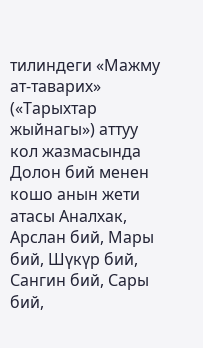тилиндеги «Мажму ат-таварих» («Тарыхтар жыйнагы») аттуу кол жазмасында Долон бий менен кошо анын жети атасы Аналхак, Арслан бий, Мары бий, Шүкүр бий, Сангин бий, Сары бий,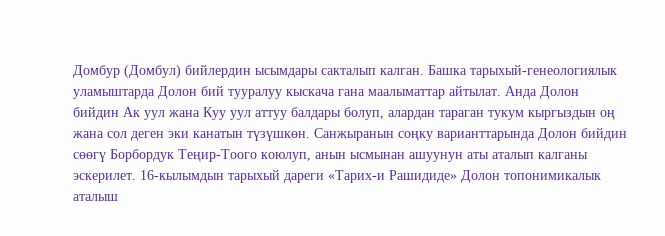Домбур (Домбул) бийлердин ысымдары сакталып калган. Башка тарыхый-генеологиялык уламыштарда Долон бий тууралуу кыскача гана маалыматтар айтылат. Анда Долон бийдин Ак уул жана Куу уул аттуу балдары болуп, алардан тараган тукум кыргыздын оң жана сол деген эки канатын түзүшкөн. Санжыранын соңку варианттарында Долон бийдин сөөгү Борбордук Теңир-Тоого коюлуп, анын ысмынан ашуунун аты аталып калганы эскерилет. 16-кылымдын тарыхый дареги «Тарих-и Рашидиде» Долон топонимикалык аталыш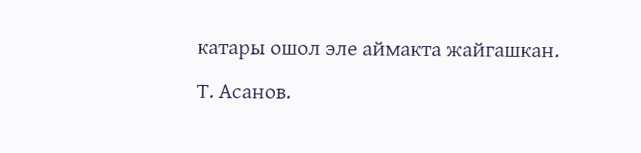катары ошол эле аймакта жайгашкан.
Т. Асанов.